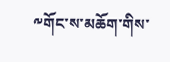༸གོང་ས་མཆོག་གིས་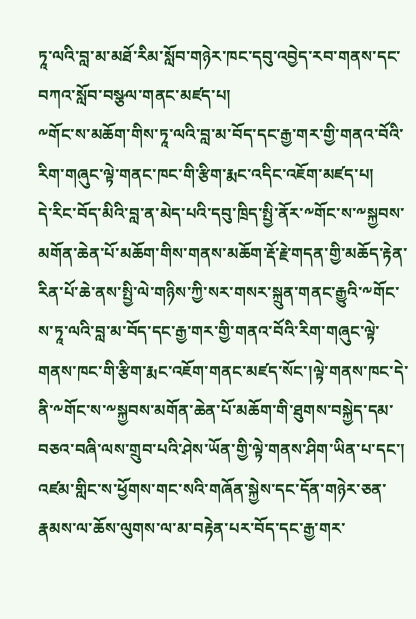ཏཱ་ལའི་བླ་མ་མཐོ་རིམ་སློབ་གཉེར་ཁང་དབུ་འབྱེད་རབ་གནས་དང་བཀའ་སློབ་བསྩལ་གནང་མཛད་པ།
༸གོང་ས་མཆོག་གིས་ཏཱ་ལའི་བླ་མ་བོད་དང་རྒྱ་གར་གྱི་གནའ་བོའི་རིག་གཞུང་ལྟེ་གནང་ཁང་གི་རྩིག་རྨང་འདིང་འཇོག་མཛད་པ།
དེ་རིང་བོད་མིའི་བླ་ན་མེད་པའི་དབུ་ཁྲིད་སྤྱི་ནོར་༸གོང་ས་༸སྐྱབས་མགོན་ཆེན་པོ་མཆོག་གིས་གནས་མཆོག་རྡོ་རྗེ་གདན་གྱི་མཆོད་རྟེན་རིན་པོ་ཆེ་ནས་སྤྱི་ལེ་གཉིས་ཀྱི་སར་གསར་སྐྲུན་གནང་རྒྱུའི་༸གོང་ས་ཏཱ་ལའི་བླ་མ་བོད་དང་རྒྱ་གར་གྱི་གནའ་བོའི་རིག་གཞུང་ལྟེ་གནས་ཁང་གི་རྩིག་རྨང་འཇོག་གནང་མཛད་སོང་།ལྟེ་གནས་ཁང་དེ་ནི་༸གོང་ས་༸སྐྱབས་མགོན་ཆེན་པོ་མཆོག་གི་ཐུགས་བསྐྱེད་དམ་བཅའ་བཞི་ལས་གྲུབ་པའི་ཤེས་ཡོན་གྱི་ལྟེ་གནས་ཤིག་ཡིན་པ་དང་། འཛམ་གླིང་ས་ཕྱོགས་གང་སའི་གཞོན་སྐྱེས་དང་དོན་གཉེར་ཅན་རྣམས་ལ་ཆོས་ལུགས་ལ་མ་བརྟེན་པར་བོད་དང་རྒྱ་གར་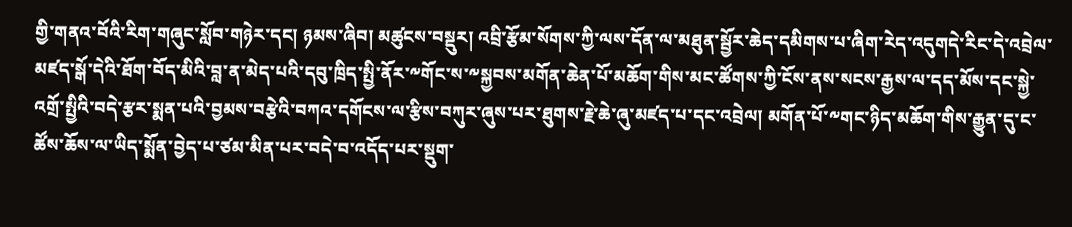གྱི་གནའ་བོའི་རིག་གཞུང་སློབ་གཉེར་དང། ཉམས་ཞིབ། མཚུངས་བསྡུར། འབྲི་རྩོམ་སོགས་ཀྱི་ལས་དོན་ལ་མཐུན་སྦྱོར་ཆེད་དམིགས་པ་ཞིག་རེད་འདུགདེ་རིང་དེ་འབྲེལ་མཛད་སྒོ་དེའི་ཐོག་བོད་མིའི་བླ་ན་མེད་པའི་དབུ་ཁྲིད་སྤྱི་ནོར་༸གོང་ས་༸སྐྱབས་མགོན་ཆེན་པོ་མཆོག་གིས་མང་ཚོགས་ཀྱི་ངོས་ནས་སངས་རྒྱས་ལ་དད་མོས་དང་སྐྱེ་འགྲོ་སྤྱིའི་བདེ་རྩར་སྨན་པའི་བྱམས་བརྩེའི་བཀའ་དགོངས་ལ་རྩིས་བཀུར་ཞུས་པར་ཐུགས་རྗེ་ཆེ་ཞུ་མཛད་པ་དང་འབྲེལ། མགོན་པོ་༸གང་ཉིད་མཆོག་གིས་རྒྱུན་དུ་ང་ཚོས་ཆོས་ལ་ཡིད་སྨོན་བྱེད་པ་ཙམ་མིན་པར་བདེ་བ་འདོད་པར་སྡུག་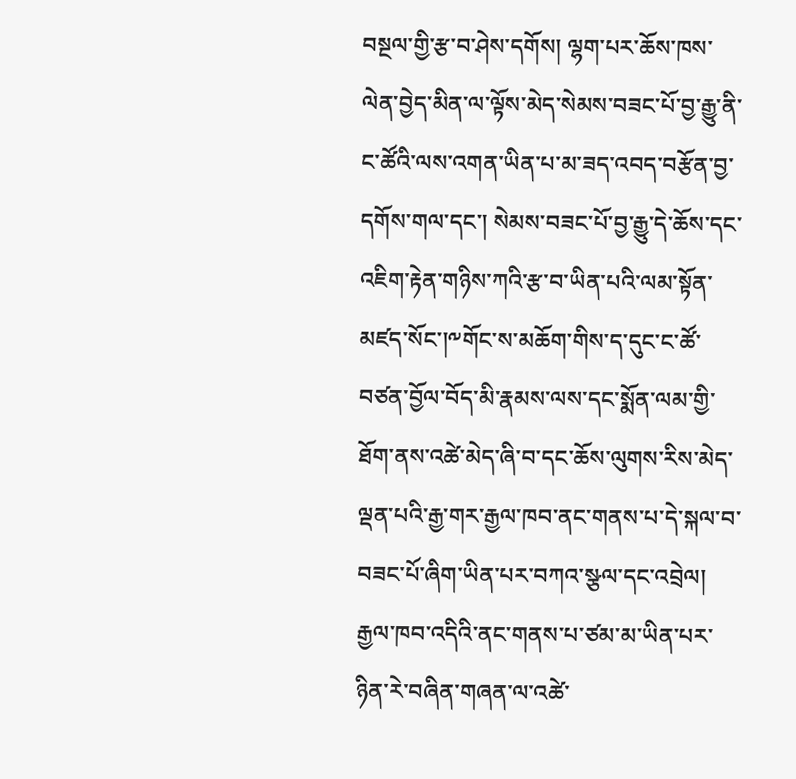བསྔལ་གྱི་རྩ་བ་ཤེས་དགོས། ལྷག་པར་ཆོས་ཁས་ལེན་བྱེད་མིན་ལ་ལྟོས་མེད་སེམས་བཟང་པོ་བྱ་རྒྱུ་ནི་ང་ཚོའི་ལས་འགན་ཡིན་པ་མ་ཟད་འབད་བརྩོན་བྱ་དགོས་གལ་དང་། སེམས་བཟང་པོ་བྱ་རྒྱུ་དེ་ཆོས་དང་འཇིག་རྟེན་གཉིས་ཀའི་རྩ་བ་ཡིན་པའི་ལམ་སྟོན་མཛད་སོང་།༸གོང་ས་མཆོག་གིས་ད་དུང་ང་ཚོ་བཙན་བྱོལ་བོད་མི་རྣམས་ལས་དང་སྨོན་ལམ་གྱི་ཐོག་ནས་འཚེ་མེད་ཞི་བ་དང་ཆོས་ལུགས་རིས་མེད་ལྡན་པའི་རྒྱ་གར་རྒྱལ་ཁབ་ནང་གནས་པ་དེ་སྐལ་བ་བཟང་པོ་ཞིག་ཡིན་པར་བཀའ་སྩལ་དང་འབྲེལ། རྒྱལ་ཁབ་འདིའི་ནང་གནས་པ་ཙམ་མ་ཡིན་པར་ཉིན་རེ་བཞིན་གཞན་ལ་འཚེ་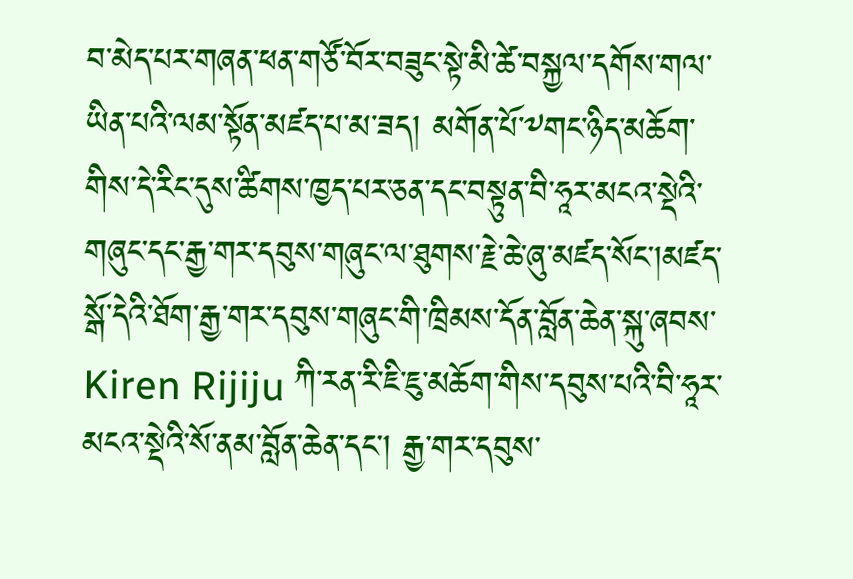བ་མེད་པར་གཞན་ཕན་གཙོ་བོར་བཟུང་སྟེ་མི་ཚེ་བསྐྱལ་དགོས་གལ་ཡིན་པའི་ལམ་སྟོན་མཛད་པ་མ་ཟད། མགོན་པོ་༸གང་ཉིད་མཆོག་གིས་དེ་རིང་དུས་ཚིགས་ཁྱད་པར་ཅན་དང་བསྟུན་བི་ཧཱར་མངའ་སྡེའི་གཞུང་དང་རྒྱ་གར་དབུས་གཞུང་ལ་ཐུགས་རྗེ་ཆེ་ཞུ་མཛད་སོང་།མཛད་སྒོ་དེའི་ཐོག་རྒྱ་གར་དབུས་གཞུང་གི་ཁྲིམས་དོན་བློན་ཆེན་སྐུ་ཞབས་ Kiren Rijiju ཀི་རན་རི་ཇི་ཇུ་མཆོག་གིས་དབུས་པའི་བི་ཧཱར་མངའ་སྡེའི་སོ་ནམ་བློན་ཆེན་དང་། རྒྱ་གར་དབུས་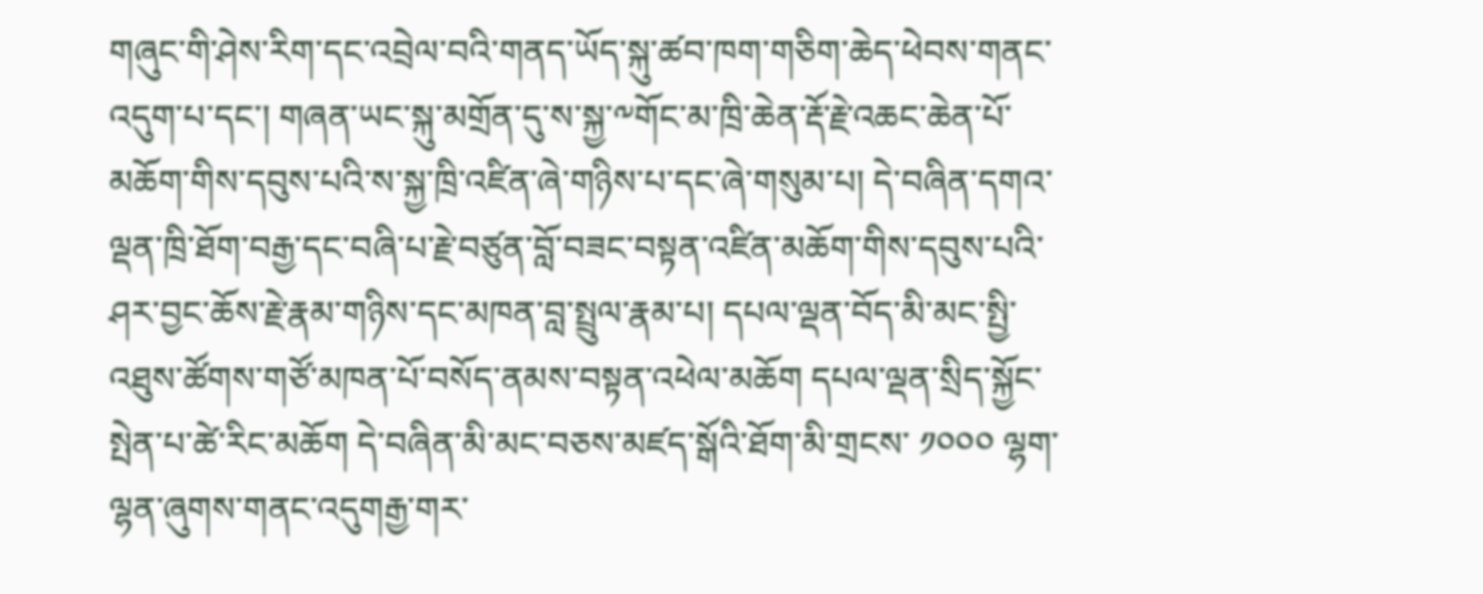གཞུང་གི་ཤེས་རིག་དང་འབྲེལ་བའི་གནད་ཡོད་སྐུ་ཚབ་ཁག་གཅིག་ཆེད་ཕེབས་གནང་འདུག་པ་དང་། གཞན་ཡང་སྐུ་མགྲོན་དུ་ས་སྐྱ་༸གོང་མ་ཁྲི་ཆེན་རྡོ་རྗེ་འཆང་ཆེན་པོ་མཆོག་གིས་དབུས་པའི་ས་སྐྱ་ཁྲི་འཛིན་ཞེ་གཉིས་པ་དང་ཞེ་གསུམ་པ། དེ་བཞིན་དགའ་ལྡན་ཁྲི་ཐོག་བརྒྱ་དང་བཞི་པ་རྗེ་བཙུན་བློ་བཟང་བསྟན་འཛིན་མཆོག་གིས་དབུས་པའི་ཤར་བྱང་ཆོས་རྗེ་རྣམ་གཉིས་དང་མཁན་བླ་སྤྲུལ་རྣམ་པ། དཔལ་ལྡན་བོད་མི་མང་སྤྱི་འཐུས་ཚོགས་གཙོ་མཁན་པོ་བསོད་ནམས་བསྟན་འཕེལ་མཆོག དཔལ་ལྡན་སྲིད་སྐྱོང་སྤེན་པ་ཚེ་རིང་མཆོག དེ་བཞིན་མི་མང་བཅས་མཛད་སྒོའི་ཐོག་མི་གྲངས་ ༡༠༠༠ ལྷག་ལྷན་ཞུགས་གནང་འདུགརྒྱ་གར་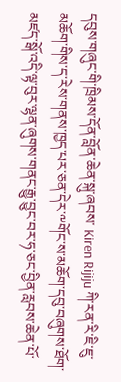དབུས་གཞུང་གི་ཁྲིམས་དོན་བློན་ཆེན་སྐུ་ཞབས་ Kiren Rijiju ཀི་རན་རི་ཇི་ཇུ་མཆོག་གིས་ད་རེས་གནས་ཁྱད་པར་ཅན་དེར་༸གོང་ས་མཆོག་དབུ་བཞུགས་ཐོག་མཛད་སྒོ་འདི་ལྟ་བུར་ལྷན་ཞུགས་གནང་རྒྱུ་བྱུང་བར་ཧ་ཅང་བྱིན་རླབས་ཆེན་པོ་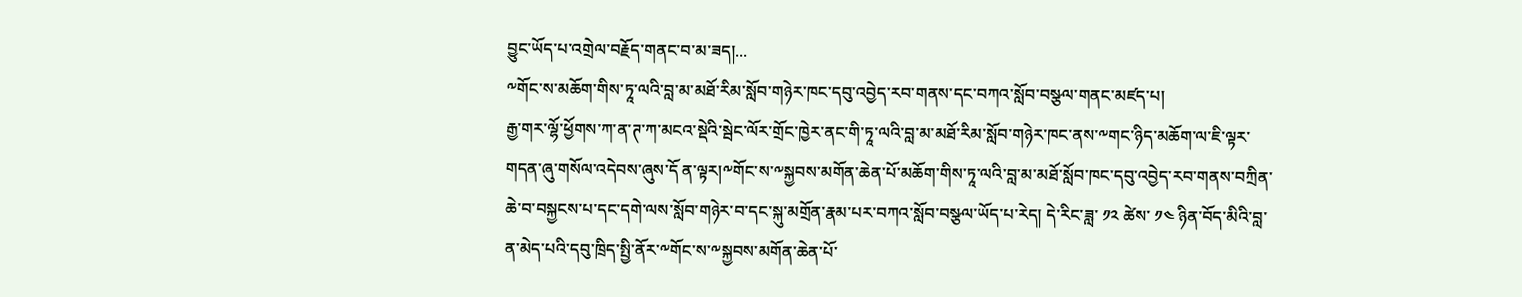བྱུང་ཡོད་པ་འགྲེལ་བརྗོད་གནང་བ་མ་ཟད།...
༸གོང་ས་མཆོག་གིས་ཏཱ་ལའི་བླ་མ་མཐོ་རིམ་སློབ་གཉེར་ཁང་དབུ་འབྱེད་རབ་གནས་དང་བཀའ་སློབ་བསྩལ་གནང་མཛད་པ།
རྒྱ་གར་ལྷོ་ཕྱོགས་ཀ་ན་ཊ་ཀ་མངའ་སྡེའི་སྦེང་ལོར་གྲོང་ཁྱེར་ནང་གི་ཏཱ་ལའི་བླ་མ་མཐོ་རིམ་སློབ་གཉེར་ཁང་ནས་༸གང་ཉིད་མཆོག་ལ་ཇི་ལྟར་གདན་ཞུ་གསོལ་འདེབས་ཞུས་དོ ན་ལྟར།༸གོང་ས་༸སྐྱབས་མགོན་ཆེན་པོ་མཆོག་གིས་ཏཱ་ལའི་བླ་མ་མཐོ་སློབ་ཁང་དབུ་འབྱེད་རབ་གནས་བཀྲིན་ཆེ་བ་བསྐྱངས་པ་དང་དགེ་ལས་སློབ་གཉེར་བ་དང་སྐུ་མགྲོན་རྣམ་པར་བཀའ་སློབ་བསྩལ་ཡོད་པ་རེད། དེ་རིང་ཟླ་ ༡༢ ཚེས་ ༡༤ ཉིན་བོད་མིའི་བླ་ན་མེད་པའི་དབུ་ཁྲིད་སྤྱི་ནོར་༸གོང་ས་༸སྐྱབས་མགོན་ཆེན་པོ་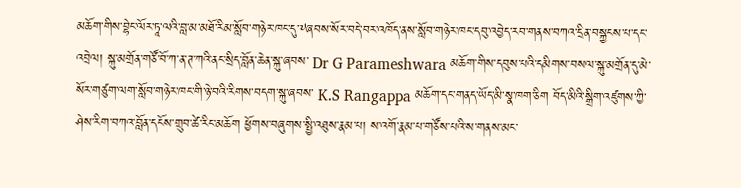མཆོག་གིས་བྷེང་ལོར་ཏཱ་ལའི་བླ་མ་མཐོ་རིམ་སློབ་གཉེར་ཁང་དུ་༸ཞབས་སོར་བདེ་བར་འཁོད་ནས་སློབ་གཉེར་ཁང་དབུ་འབྱེད་རབ་གནས་བཀའ་དྲིན་བསྐྱངས་པ་དང་འབྲེལ། སྐུ་མགྲོན་གཙོ་བོ་ཀ་ན་ཊ་ཀའི་ནང་སྲིད་བློན་ཆེན་སྐུ་ཞབས་ Dr G Parameshwara མཆོག་གིས་དབུས་པའི་དམིགས་བསལ་སྐུ་མགྲོན་དུ་མེ་སོར་གཙུག་ལག་སློབ་གཉེར་ཁང་གི་ཉེ་བའི་རིགས་བདག་སྐུ་ཞབས་ K.S Rangappa མཆོག་དང་གནད་ཡོད་མི་སྣ་ཁག་ཅིག བོད་མིའི་སྒྲིག་འཛུགས་ཀྱི་ཤེས་རིག་བཀའ་བློན་དངོས་གྲུབ་ཚེ་རིང་མཆོག ཕྱོགས་བཞུགས་སྤྱི་འཐུས་རྣམ་པ། ས་འགོ་རྣམ་པ་གཙོས་པའི་ས་གནས་མང་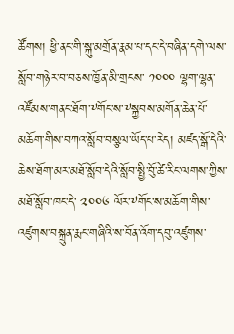ཚོགས། ཕྱི་ནང་གི་སྐུ་མགྲོན་རྣམ་པ་དང་དེ་བཞིན་དགེ་ལས་སློབ་གཉེར་བ་བཅས་ཁྱོན་མི་གྲངས་ ༡༠༠༠ ལྷག་ལྷན་འཛོམས་གནང་ཐོག་༸གོང་ས་༸སྐྱབས་མགོན་ཆེན་པོ་མཆོག་གིས་བཀའ་སློབ་བསྩལ་ཡོད་པ་རེད། མཛད་སྒོ་དེའི་ཆེས་ཐོག་མར་མཐོ་སློབ་དེའི་སློབ་སྤྱི་བོུ་ཚེ་རིང་ལགས་ཀྱིས་མཐོ་སློབ་ཁང་དེ་ ༢༠༠༦ ལོར་༸གོང་ས་མཆོག་གིས་འཛུགས་བསྐྲུན་རྨང་གཞིའི་ས་བོན་འོག་དབུ་འཛུགས་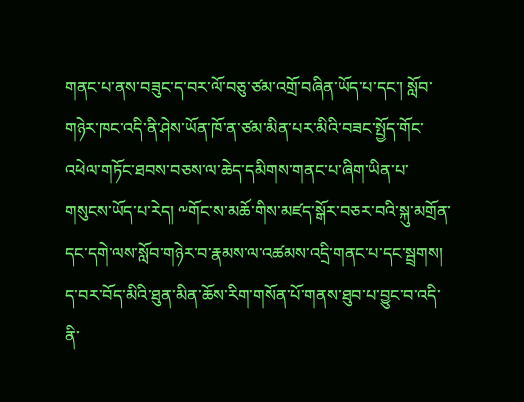གནང་པ་ནས་བཟུང་ད་བར་ལོ་བཅུ་ཙམ་འགྲོ་བཞིན་ཡོད་པ་དང་། སློབ་གཉེར་ཁང་འདི་ནི་ཤེས་ཡོན་ཁོ་ན་ཙམ་མིན་པར་མིའི་བཟང་སྤྱོད་གོང་འཕེལ་གཏོང་ཐབས་བཅས་ལ་ཆེད་དམིགས་གནང་པ་ཞིག་ཡིན་པ་གསུངས་ཡོད་པ་རེད། ༸གོང་ས་མཆོ་གིས་མཛད་སྒོར་བཅར་བའི་སྐུ་མགྲོན་དང་དགེ་ལས་སློབ་གཉེར་བ་རྣམས་ལ་འཚམས་འདྲི་གནང་པ་དང་སྦྲགས། ད་བར་བོད་མིའི་ཐུན་མིན་ཆོས་རིག་གསོན་པོ་གནས་ཐུབ་པ་བྱུང་བ་འདི་ནི་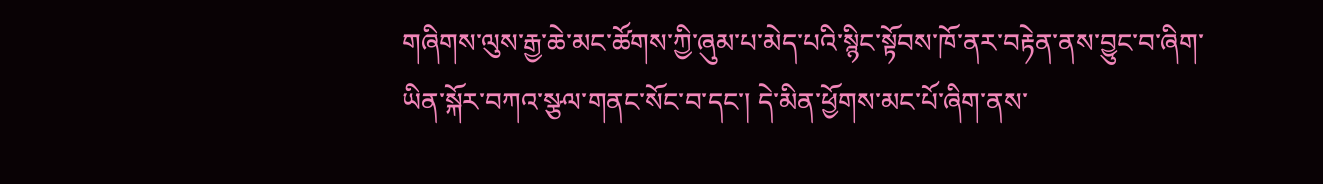གཞིགས་ལུས་རྒྱ་ཆེ་མང་ཚོགས་ཀྱི་ཞུམ་པ་མེད་པའི་སྙིང་སྟོབས་ཁོ་ནར་བརྟེན་ནས་བྱུང་བ་ཞིག་ཡིན་སྐོར་བཀའ་སྩལ་གནང་སོང་བ་དང་། དེ་མིན་ཕྱོགས་མང་པོ་ཞིག་ནས་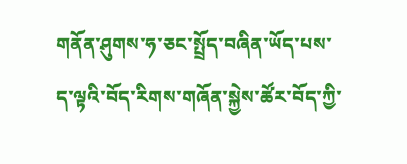གནོན་ཤུགས་ཧ་ཅང་སྤྲོད་བཞིན་ཡོད་པས་ད་ལྟའི་བོད་རིགས་གཞོན་སྐྱེས་ཚོར་བོད་ཀྱི་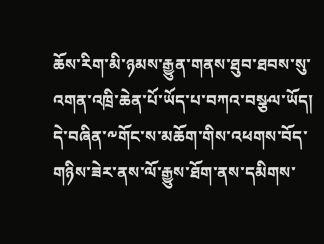ཆོས་རིག་མི་ཉམས་རྒྱུན་གནས་ཐུབ་ཐབས་སུ་འགན་འཁྲི་ཆེན་པོ་ཡོད་པ་བཀའ་བསྩལ་ཡོད། དེ་བཞིན་༸གོང་ས་མཆོག་གིས་འཕགས་བོད་གཉིས་ཟེར་ནས་ལོ་རྒྱུས་ཐོག་ནས་དམིགས་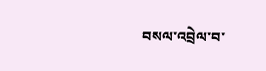བསལ་འབྲེལ་བ་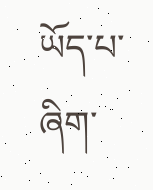ཡོད་པ་ཞིག་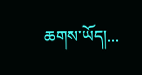ཆགས་ཡོད།...